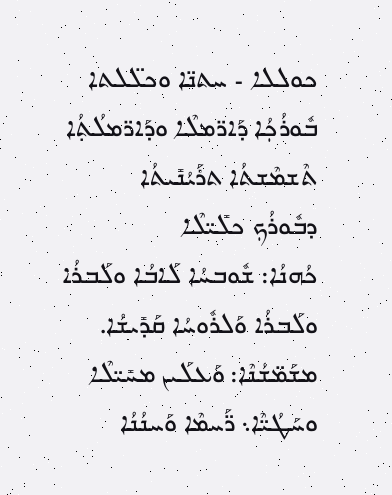ܟܘܠܠܐ - ܚܬܢ̈ܐ ܘܟܠ̈ܠܬܐ
ܒܽܘܪܳܟ݂ܳܐ ܕܰܐܪ̈ܡܠܶܐ ܘܕܰܐܪ̈ܡܠܳܬ݂ܳܐ
ܬܶܫܡܶܫܬܳܐ ܬܪܰܝܳܢܺܝܬܳܐ
ܕܒܽܘܪܳܟ݂ ܟܠܺܝ̈ܠܶܐ
ܟܳܗܢܳܐ: ܫܽܘܒܚܳܐ ܠܰܐܒܳܐ ܘܠܰܒܪܳܐ ܘܠܰܒܪܳܐ ܘܰܠܪܽܘܚܳܐ ܩܰܕܺܝܫܳܐ.
ܡܫܰܡ̈ܫܳܢܶܐ: ܘܰܥܠܰܝܢ ܡܚܺܝ̈ܠܶܐ ܘܚܰܛܳܝ̈ܶܐ܆ ܪ̈ܰܚܡܶܐ ܘܰܚܢܳܢܳܐ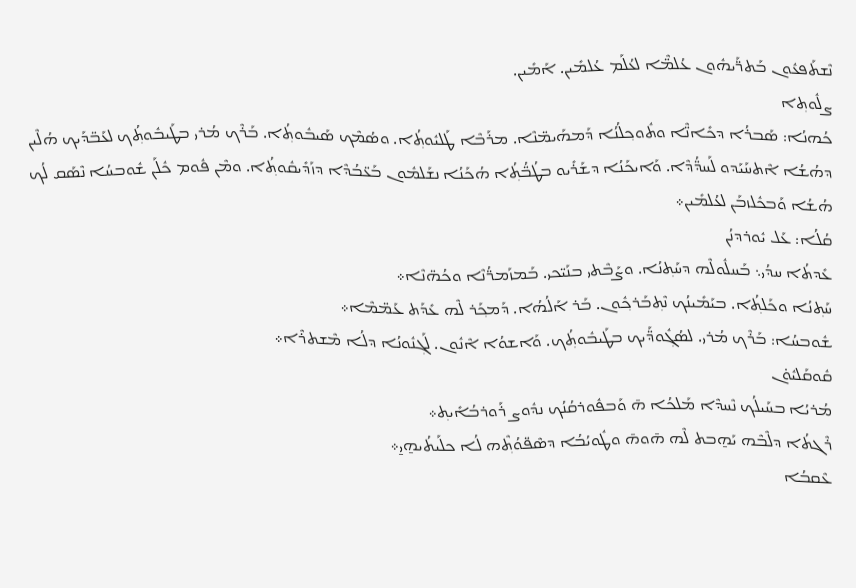ܢܶܫܬܰܦܥܽܘܢ ܒܰܬܪ̈ܰܝܗܽܘܢ ܥܳܠܡ̈ܶܐ ܠܥܳܠܰܡ ܥܳܠܡܺܝܢ. ܐܰܡܺܝܢ.
ܨܠܽܘܬ݂ܐ
ܟܳܗܢܳܐ: ܣܰܒܪܳܐ ܕܟܺܐܢ̈ܶܐ ܘܬܽܘܟ݂ܠܳܢܳܐ ܕܰܡܗܰܝܡ̈ܢܶܐ. ܡܪܰܒܶܐ ܛܰܠܝܽܘܬ݂ܳܐ. ܘܣܳܡܶܟ ܣܰܝܒܽܘܬ݂ܳܐ. ܒܰܪܶܟ ܡܳܪܝ ܒܛܰܝܒܽܘܬ݂ܳܟ ܠܥܰܒ̈ܕܰܝܟ ܗܳܠܶܝܢ ܕܗܳܫܳܐ ܐܶܬܚܰܝܰܕܘ ܠܰܚܕ̈ܳܕܶܐ. ܘܰܐܝܟܰܢܳܐ ܕܫܰܪܺܝܘ ܒܛܳܒ̈ܳܬ݂ܳܐ ܗܳܟܰܢܳܐ ܢܫܰܠܡܽܘܢ ܒܰܥ̈ܒܳܕܶܐ ܕܙܰܕܺܝܩܽܘܬ݂ܳܐ. ܘܡܶܢ ܦܽܘܡ ܟܽܠܰܢ ܫܽܘܒܚܳܐ ܢܶܣܰܩ ܠܳܟ ܗܳܫܳܐ ܘܰܒܟܽܠܙܒܰܢ ܠܥܳܠܡܺܝܢ܀
ܩܳܠܳܐ: ܥܰܠ ܝܽܘܪܕܢܳܢ
ܥܺܕܬܳܐ ܚܕܳܝ܆ ܒܰܚܠܽܘܠܶܗ ܕܚܰܬ݂ܢܳܐ. ܘܨܰܒܶܬܝ ܒܢܰܝ̈ܟܝ. ܒܰܡܙܰܡܪ̈ܳܢܶܐ ܘܟܳܗ̈ܢܶܐ܀
ܚܰܬ݂ܢܳܐ ܘܟܰܠܬ݂ܳܐ. ܒܝܰܡܺܝܢܳܟ ܢܶܬ݂ܒܰܪܟ݂ܽܘܢ. ܒܰܪ ܐܰܠܳܗܳܐ. ܕܰܡܟ݂ܰܪ ܠܶܗ ܥܺܕܰܬ ܥܰܡ̈ܡܶܐ܀
ܫܽܘܒܚܳܐ: ܒܰܪܶܟ ܡܳܪܝ. ܠܣܳܓ݂ܽܘܕ̈ܰܝܟ ܒܛܰܝܒܽܘܬ݂ܳܟ. ܘܰܐܫܘܳܐ ܐܶܢܽܘܢ. ܠܰܓ݂ܢܽܘܢܳܐ ܕܠܳܐ ܡܶܫܬܪܶܐ܀
ܩܽܘܩܰܠܝܽܘ̇ܢ
ܡܳܪܝܳܐ ܒܚܰܝܠܳܟ ܢܶܚܕܶܐ ܡܰܠܟܳܐ ܗ̄ ܘܰܒܦܽܘܪܩܳܢܳܟ ܢܕܽܘܨ ܪܰܘܪܒܳܐܺܝܬ݂܀
ܪܶܓܬܳܐ ܕܠܶܒܶܗ ܝܰܗ̱ܒܬ ܠܶܗ ܗ̄ܘܗ̄ ܘܛܽܘܝܳܒܳܐ ܕܣܶܦ̈ܘܳܬ݂ܶܗ ܠܳܐ ܟܠܰܝܬܳܝܗ̱ܝ̱܀
ܥܶܩܒܳܐ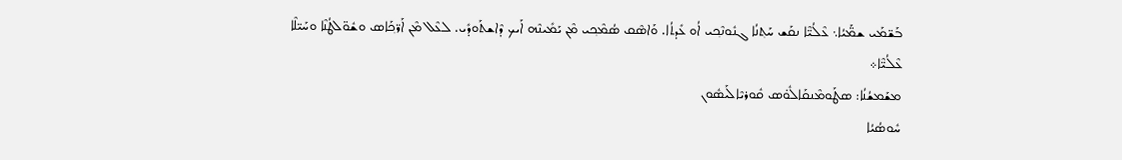ܒܰܫ̈ܡܰܝ ܫܡ̈ܰܝܳܐ܆ ܥܶܠܳܝ̈ܶܐ ܢܩܰܫ ܚܰܬ݂ܢܳܐ ܓܢܽܘܢܶܟ݂ܝ ܐܳܘ ܥܺܕܬܳܐ. ܘܰܐܣܶܩ ܣܳܡܶܟ݂ܝ ܡܶܢ ܝܰܡܺܝܢܶܗ ܐܰܝܟ ܕܶܐܫܬܰܘܕܺܝ. ܠܥܶܠ ܡܶܢ ܐܰܪ̈ܟ݂ܰܐܣ ܘܫܽܘ̈ܠܛܳܢܶܐ ܘܚܰܝ̈ܠܶܐ ܥܶܠܳܝ̈ܶܐ܀
ܡܫܰܡܫܳܢܳܐ: ܣܛܰܘܡܶܢܩܰܐܠܽܘ̇ܣ ܩܽܘܪܝܶܐܠܰܝܣܽܘܢ
ܚܽܘܣܳܝܳܐ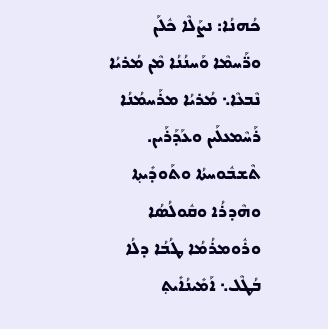ܟܳܗܢܳܐ: ܢܨܰܠܶܐ ܟܽܠܰܢ ܘܪ̈ܰܚܡܶܐ ܘܰܚܢܳܢܳܐ ܡܶܢ ܡܳܪܝܳܐ ܢܶܒܥܶܐ܆ ܡܳܪܝܳܐ ܡܪܰܚܡܳܢܳܐ ܪܰܚܶܡܥܠܰܝܢ ܘܥܰܕܰܪܰܝܢ. ܬܶܫܒܽܘܚܬܳܐ ܘܬܰܘܕܺܝܬ݂ܐ ܘܗܶܕܪܳܐ ܘܩܽܘܠܳܣܳܐ ܘܪܽܘܡܪܳܡܳܐ ܛܳܒܳܐ ܕܠܳܐ ܒܳܛܶܠ܆ ܐܰܡܺܝܢܳܐܺܝܬ݂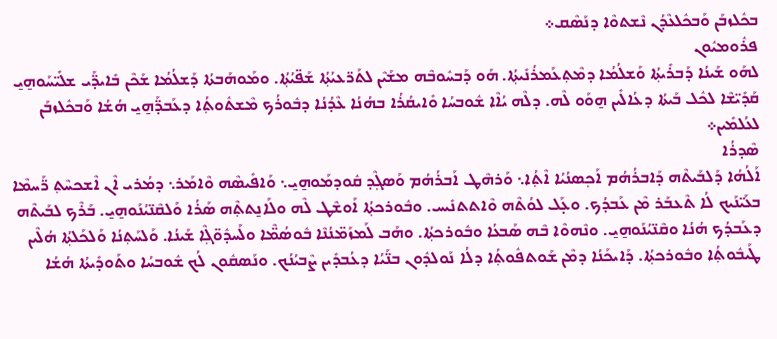ܒܟܽܠܙܒܰܢ ܘܰܒܟܽܠܥܶܕܳܢ ܢܶܫܬܘܶܐ ܕܢܰܣܶܩ܀
ܦܪܽܘܡܝܽܘܢ
ܠܗܰܘ ܫܰܝܢܳܐ ܕܰܒܪܺܝܬ݂ܳܐ ܘܰܫܠܳܡܳܐ ܕܡܶܬ݂ܥܰܡܪܳܢܺܝܬ݂ܳܐ. ܗܰܘ ܕܰܒܚܽܘܒܶܗ ܡܫܰܝܶܢ ܠܬܰܪ̈ܥܝܳܬ݂ܳܐ ܫܰܦ̈ܝܳܬ݂ܳܐ. ܘܡܰܘܗܰܒܬܳܐ ܕܰܫܠܳܡܳܐ ܫܰܟܶܢ ܒܺܐܝܕ̈ܰܝ ܫܠܺܝ̈ܚܰܘܗ̱ܝ̱ ܩܰܕܺܝ̈ܫܶܐ ܠܟܽܠ ܒܰܝܬܳܐ ܕܥܳܐܠܺܝܢ ܗ̱ܘܰܘ ܠܶܗ. ܕܠܶܗ ܝܳܐܶܐ ܫܽܘܒܚܳܐ ܘܺܐܝܩܳܪܳܐ ܒܗܳܢܳܐ ܥܶܕܳܢܳܐ ܕܒܽܘܪܳܟ ܡܶܫܬܽܘܬ݂ܳܐ ܕܥܰܒܕ̈ܰܗ̱ܝ̱ ܗܳܫܳܐ ܘܰܒܟܽܠܙܒܰܢ ܠܥܳܠܡܺܝܢ܀
ܣܶܕܪܳܐ
ܐܰܠܳܗܳܐ ܕܰܠܒܰܝܬܶܗ ܕܰܐܒܪܳܗܳܡ ܐܰܟ݂ܣܢܳܝܳܐ ܐܶܬ݂ܳܐ܆ ܘܰܪܗܶܛ ܐܰܒܪܳܗܳܡ ܘܰܣܓ݂ܶܕ ܩܽܘܕܡܰܘܗ̱ܝ̱܆ ܘܰܐܦܺܝܣܶܗ ܘܶܐܡܰܪ܆ ܕܡܳܪܝ ܐܶܢ ܐܶܫܟܚܶܬ݂ ܪ̈ܰܚܡܶܐ ܒܥܰܝ̈ܢܰܝܟ ܠܳܐ ܬܶܥܒܰܪ ܡܶܢ ܥܰܒܕܳܟ. ܘܥ̣ܰܠ ܠܘܳܬܶܗ ܘܶܐܬܬܢܺܝܚ. ܘܒܽܘܪܟܬ݂ܳܐ ܐܰܘܫܶܛ ܠܶܗ ܘܠܰܐܢ̱ܬܬ݂ܶܗ ܣܰܪܳܐ ܘܰܠܩܶܢ̈ܝܳܢܰܘܗ̱ܝ̱. ܒܰܪܶܟ ܠܒܰܝܬܶܗ ܕܥܰܒܕܳܟ ܗܳܢܳܐ ܘܩܶܢ̈ܝܳܢܰܘܗ̱ܝ̱. ܘܢܶܗܘܶܐ ܒܶܗ ܣܰܒܥܳܐ ܘܒܽܘܪܟܬ݂ܳܐ. ܘܗܰܒ ܠܰܡܙܰܡ̈ܢܳܢܶܐ ܒܽܘܣܳܡ̈ܶܐ ܘܠܰܚܕܽܘ̈ܓ݂ܶܐ ܫܰܝܢܳܐ. ܘܰܠܚܰܬ݂ܢܳܐ ܘܰܠܟܰܠܬ݂ܳܐ ܗܳܠܶܝܢ ܛܰܝܒܽܘܬ݂ܳܐ ܘܒܽܘܪܟܬ݂ܳܐ. ܕܰܐܝܟܰܢܳܐ ܕܡܶܢ ܫܰܘܬܦܽܘܬ݂ܳܐ ܕܠܳܐ ܢܰܘܠܕܽܘܢ ܒܢ̈ܰܝܳܐ ܕܥܳܒܕܺܝܢ ܨܶܒܝܳܢܳܟ. ܘܢܰܣܩܽܘܢ ܠܳܟ ܫܽܘܒܚܳܐ ܘܬܰܘܕܺܝܬܳܐ ܗܳܫܳܐ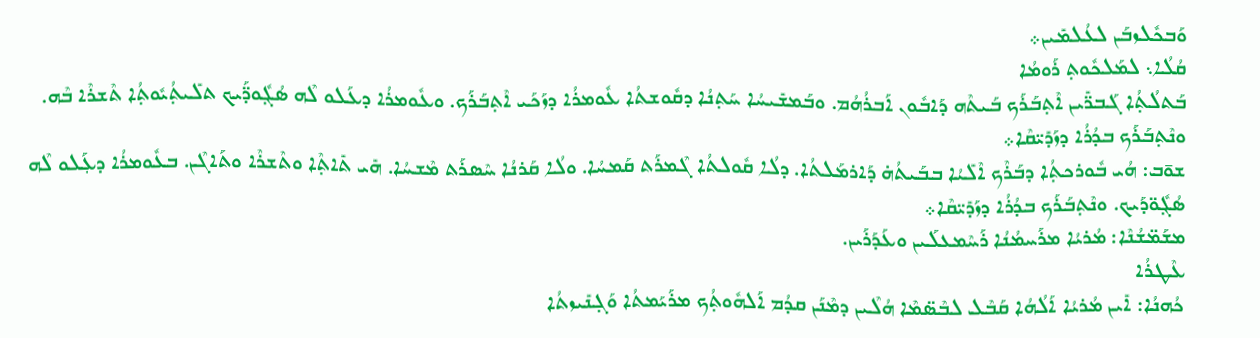ܘܰܒܟܽܠܙܒܰܢ ܠܥܳܠܡܺܝܢ܀
ܩܳܠܳܐ܆ ܠܡܰܠܟܽܘܬ݂ ܪܰܘܡܳܐ
ܒܰܬܠܳܬ݂ܳܐ ܓܰܒܪ̈ܺܝܢ ܐܶܬ݂ܒܰܪܰܟ ܒܰܝܬܶܗ ܕܰܐܒܽܘܢ ܐܰܒܪܳܗܳܡ. ܘܒܰܡܫܺܝܚܳܐ ܚܰܬ݂ܢܳܐ ܕܩܽܘܫܬܳܐ ܥܽܘܡܪܳܐ ܕܙܰܟܰܝ ܐܶܬ݂ܒܰܪܰܟ. ܘܥܽܘܡܪܳܐ ܕܥܰܠܘ ܠܶܗ ܣܳܓ݂ܽܘܕ̈ܰܝܟ ܬܠܺܝܬ݂ܳܝܽܘܬ݂ܳܐ ܬܶܫܪܶܐ ܒܶܗ. ܘܢܶܬ݂ܒܰܪܰܟ ܒܕܳܪܳܐ ܕܙܰܕܺܝ̈ܩܶܐ܀
ܫܘ̄ܒ: ܗܳܝ ܒܽܘܪܟܬ݂ܳܐ ܕܒܰܪܶܟ ܐܶܠܺܝܳܐ ܒܒܰܝܬܳܗ̇ ܕܰܐܪܡܰܠܬܳܐ. ܕܠܳܐ ܩܽܘܠܬܳܐ ܓܶܡܪܰܬ ܩܰܡܚܳܐ. ܘܠܳܐ ܩܰܪܢܳܐ ܚܶܣܪܰܬ ܡܶܫܚܳܐ. ܗܺܝ ܬܺܐܬ݂ܶܐ ܘܬܶܫܪܶܐ ܘܬܰܐܓܶܢ. ܒܥܽܘܡܪܳܐ ܕܥ݂ܰܠܘ ܠܶܗ ܣܳܓ݂ܽܘ̈ܕܰܝܟ. ܘܢܶܬ݂ܒܰܪܰܟ ܒܕܳܪܳܐ ܕܙܰܕܺܝ̈ܩܶܐ܀
ܡܫܰܡ̈ܫܳܢܶܐ: ܡܳܪܝܳܐ ܡܪܰܚܡܳܢܳܐ ܪܰܚܶܡܥܠܰܝܢ ܘܥܰܕܰܪܰܝܢ.
ܥܶܛܪܳܐ
ܟܳܗܢܳܐ: ܐܺܝܢ ܡܳܪܝܳܐ ܐܰܠܳܗܳܐ ܩܰܒܶܠ ܠܒܶܣ̈ܡܶܐ ܗܳܠܶܝܢ ܕܡܶܢܰܢ ܩܕܳܡ ܐܰܠܗܽܘܬ݂ܳܟ ܡܪܰܝܰܡܬܳܐ ܘܰܓ݂ܢܺܝܙܬܳܐ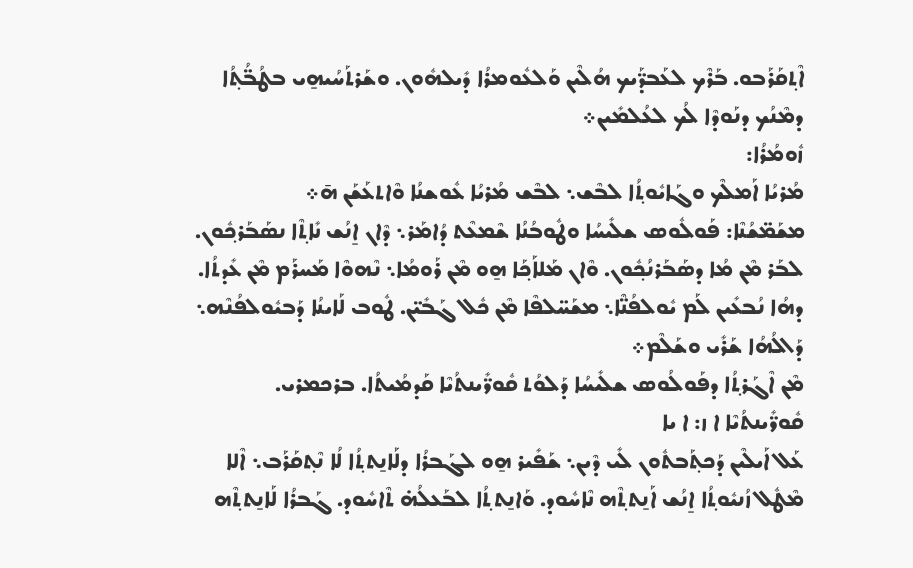ܐܶܬ݂ܩܰܪܰܒܘ. ܒܰܪܶܟ ܠܥܰܒܕ̈ܰܝܟ ܗܳܠܶܝܢ ܘܰܠܥܽܘܡܪܳܐ ܕܺܝܠܗܽܘܢ. ܘܫܰܪܬܰܚܳܝܗ̱ܝ ܒܛܳܒ̈ܳܬ݂ܳܐ ܕܡܶܢܳܟ ܕܢܰܘܕܶܐ ܠܳܟ ܠܥܳܠܡܺܝܢ܀
ܙܽܘܡܳܪܳܐ:
ܡܳܪܝܳܐ ܐܰܡܠܶܟ ܘܓܰܐܝܽܘܬ݂ܳܐ ܠܒܶܫ܆ ܠܒܶܫ ܡܳܪܝܳܐ ܥܽܘܫܢܳܐ ܘܶܐܬܥܰܫܰܢ ܗ̄܀
ܡܫܰܡ̈ܫܳܢܶܐ: ܦܰܘܠܽܘܣ ܫܠܺܝܚܳܐ ܘܛܽܘܒܳܢܳܐ ܫܶܡܥܶܬ ܕܳܐܡܰܪ܆ ܕܶܐܢ ܐ̱ܢܳܫ ܢܺܐܬ݂ܶܐ ܢܣܰܒܰܪܟ݂ܽܘܢ. ܠܒܰܪ ܡܶܢ ܡܳܐ ܕܣܰܒܰܪܢܳܟ݂ܽܘܢ. ܘܶܐܢ ܡܰܠܐܰܟ݂ܰܐ ܗ̱ܘ ܡܶܢ ܪܰܘܡܳܐ܆ ܢܶܗܘܶܐ ܡܰܚܪܰܡ ܡܶܢ ܥܺܕܬܳܐ. ܕܗܳܐ ܢܳܒܥܺܝܢ ܠܰܡ ܝܽܘܠܦܳܢ̈ܶܐ܆ ܡܫܰܚ̈ܠܦܶܐ ܡܶܢ ܟܽܠ ܓܰܒܺܝ̈ܢ. ܛܽܘܒ ܠܰܐܝܢܳܐ ܕܰܒܝܽܘܠܦܳܢܶܗ܆ ܕܰܐܠܳܗܳܐ ܫܰܪܺܝ ܘܫܰܠܶܡ܀
ܡܶܢ ܐܶܓܰܪܬ݂ܳܐ ܕܦܰܘܠܳܘܣ ܫܠܺܝܚܳܐ ܕܰܠܘܳܬ ܩܽܘܪ̈ܺܝܢܬܳܝܶܐ ܩܰܕܡܳܝܬܳܐ. ܒܪܟܡܪܝ.
ܩܽܘܪ̈ܺܝܢܬܳܝܶܐ ܐ ܙ: ܐ ܝܐ
ܥܰܠ ܐܰܝܠܶܝܢ ܕܰܟܬ݂ܰܒܬܽܘܢ ܠܺܝ ܕܶܝܢ܆ ܫܰܦܺܝܪ ܗ̱ܘ ܠܓܰܒܪܳܐ ܕܠܰܐܢ̱ܬܬ݂ܳܐ ܠܳܐ ܢܶܬ݂ܩܰܪܰܒ܆ ܐܶܠܐ ܡܶܛܽܠ ܙܳܢܝܽܘܬ݂ܳܐ ܐ̱ܢܳܫ ܐܰܢ̱ܬܬ݂ܶܗ ܢܶܐܚܽܘܕ. ܘܰܐܢ̱ܬܬ݂ܳܐ ܠܒܰܥܠܳܗ̇ ܬܶܐܚܽܘܕ. ܓܰܒܪܳܐ ܠܰܐܢ̱ܬܬ݂ܶܗ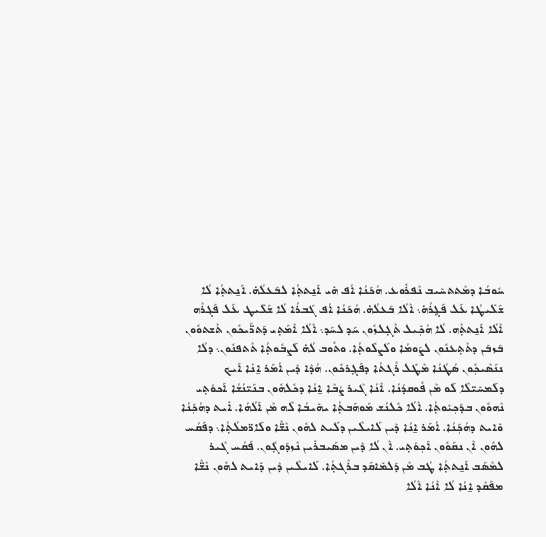ܚܽܘܒܳܐ ܕܡܶܬܬܚܺܝܒ ܢܶܦܪܽܘܥ. ܗܳܟܰܢܳܐ ܐܳܦ ܗܺܝ ܐܰܢ̱ܬܬ݂ܳܐ ܠܒܰܥܠܳܗ̇. ܐܰܢ̱ܬܬ݂ܳܐ ܠܳܐ ܫܰܠܺܝܛܳܐ ܥܰܠ ܦܰܓ݂ܪܳܗ̇܆ ܐܶܠܳܐ ܒܰܥܠܳܗ̇. ܗܳܟܰܢܳܐ ܐܳܦ ܓܰܒܪܳܐ ܠܳܐ ܫܰܠܺܝܛ ܥܰܠ ܦܰܓܪܶܗ ܐܶܠܳܐ ܐܰܢ̱ܬܬ݂ܶܗ. ܠܳܐ ܗܳܟ݂ܺܝܠ ܬܶܓ݂ܠܙܽܘܢ ܚܰܕ ܠܚܰܕ܆ ܐܶܠܳܐ ܐܶܡܰܬ݂ܝ ܕܰܬܪ̈ܰܝܟܽܘܢ ܬܶܫܬܘܽܘܢ ܒܰܙܒܰܢ ܕܬܶܬ݂ܥܢܽܘܢ ܠܨܰܘܡܳܐ ܘܠܰܨܠܽܘܬ݂ܳܐ. ܘܬܽܘܒ ܠܳܗ̇ ܠܰܨܒܽܘܬ݂ܳܐ ܬܶܬܦܢܽܘܢ܆ ܕܠܳܐ ܢܢܰܣܶܝܟ݂ܽܘܢ ܤܳܛܳܢܳܐ ܡܶܛܽܠ ܪܶܓܬܳܐ ܕܦܰܓ݂ܪܟܽܘܢ. ܗܳܕܶܐ ܕܶܝܢ ܐܳܡܰܪ ܐ̱ܢܳܐ ܐܰܝܟ ܕܠܰܡܚܺܝ̈ܠܶܐ ܠܰܘ ܡܶܢ ܦܽܘܩܕܳܢܳܐ. ܐܶܢܳܐ ܓܶܝܪ ܨܳܒܶܐ ܐ̱ܢܳܐ ܕܟܽܠܗܽܘܢ ܒܢܰܝ̈ܢܳܫܳܐ ܐܰܟܘܳܬ݂ܝ ܢܶܗܘܽܘܢ ܒܕܰܟ݂ܝܽܘܬ݂ܳܐ. ܐܶܠܳܐ ܟܽܠܢܳܫ ܡܰܘܗܰܒܬ݂ܳܐ ܝܗܺܝܒܳܐ ܠܶܗ ܡܶܢ ܐܰܠܳܗܳܐ. ܐܺܝܬ ܕܗܳܟ݂ܰܢܳܐ ܘܺܐܝܬ ܕܗܳܟ݂ܰܢܳܐ. ܐܳܡܰܪ ܐ̱ܢܳܐ ܕܶܝܢ ܠܰܐܝܠܶܝܢ ܕܠܰܝܬ ܠܗܽܘܢ ܢܶܫ̈ܶܐ ܘܠܰܐܪ̈ܡܠܳܬ݂ܳܐ܆ ܕܦܰܩܳܚ ܠܗܽܘܢ ܐܶܢ ܢܩܰܘܽܘܢ ܐܰܟ݂ܘܳܬ݂ܝ. ܐܶܢ ܠܳܐ ܕܶܝܢ ܡܣܰܝܒܪܺܝܢ ܢܶܙܕܰܘܓ݂ܽܘܢ. ܦܰܩܳܚ ܓܶܝܪ ܠܡܶܣܰܒ ܐܰܢ̱ܬܬ݂ܳܐ ܛܳܒ ܡܶܢ ܕܰܠܡܺܐܩܰܕ ܒܪܶܓܬ݂ܳܐ. ܠܰܐܝܠܶܝܢ ܕܶܝܢ ܕܺܐܝܬ ܠܗܽܘܢ ܢܶܫ̈ܶܐ ܡܦܰܩܶܕ ܐ̱ܢܳܐ ܠܳܐ ܐܶܢܳܐ ܐܶܠܳܐ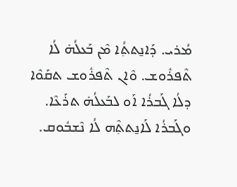ܡܳܪܝ. ܕܰܐܢ̱ܬܬ݂ܳܐ ܡܶܢ ܒܰܥܠܳܗ̇ ܠܳܐ ܬܶܦܪܽܘܫ. ܘܶܐܢ ܬܶܦܪܽܘܫ ܬܩܰܘܶܐ ܕܠܳܐ ܓܰܒܪܳܐ ܐܰܘ ܠܒܰܥܠܳܗ̇ ܬܪܰܥܶܐ. ܘܓܰܒܪܳܐ ܠܰܐܢ̱ܬܬ݂ܶܗ ܠܳܐ ܢܶܫܒܽܘܩ.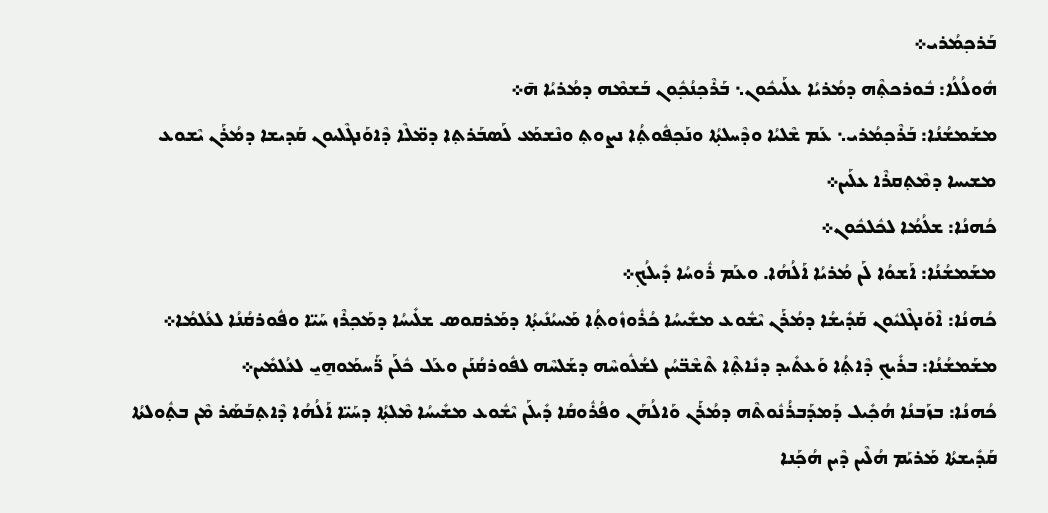ܒܰܪܟ݂ܡܳܪܝ܀
ܗܽܘܠܳܠܳܐ: ܒܽܘܪܟܬ݂ܶܗ ܕܡܳܪܝܳܐ ܥܠܰܝܟܽܘܢ܆ ܒܰܪܶܟ݂ܢܳܟ݂ܽܘܢ ܒܰܫܡܶܗ ܕܡܳܪܝܳܐ ܗ̄܀
ܡܫܰܡܫܳܢܳܐ: ܒܰܪܶܟ݂ܡܳܪܝ܆ ܥܰܡ ܫܶܠܝܳܐ ܘܕܶܚܠܬ݂ܳܐ ܘܢܰܟ݂ܦܽܘܬ݂ܳܐ ܢܨܘܬ݂ ܘܢܶܫܡܰܥ ܠܰܣܒܰܪܬ݂ܐ ܕܡ̈ܠܶܐ ܕܶܐܘܰܢܓܶܠܝܘܢ ܩܰܕܝܫܐ ܕܡܳܪܰܢ ܝܶܫܘܥ ܡܫܝܚܐ ܕܡܶܬ݂ܩܪܶܐ ܥܠܰܝܢ܀
ܟܳܗܢܳܐ: ܫܠܳܡܳܐ ܠܟܽܠܟܽܘܢ܀
ܡܫܰܡܫܳܢܳܐ: ܐܰܫܘܳܐ ܠܰܢ ܡܳܪܝܳܐ ܐܰܠܳܗܳܐ. ܘܥܰܡ ܪܽܘܚܳܐ ܕܺܝܠܳܟ݂܀
ܟܳܗܢܳܐ: ܐܶܘܰܢܓܶܠܝܽܘܢ ܩܰܕܺܝܫܳܐ ܕܡܳܪܰܢ ܝܶܫܽܘܥ ܡܫܺܝܚܳܐ ܟܳܪܽܘܙܽܘܬ݂ܳܐ ܡܰܚܝܳܢܺܝܬ݂ܳܐ ܕܡܰܪܩܘܣ ܫܠܺܝܚܳܐ ܕܡܰܟ݂ܪܶܙ ܚܰܝ̈ܐ ܘܦܽܘܪܩܳܢܳܐ ܠܥܳܠܡܳܐ܀
ܡܫܰܡܫܳܢܳܐ: ܒܪܺܝܟ݂ ܕܶܐܬ݂ܳܐ ܘܰܥܬܺܝܕ ܕܢܺܐܬ݂ܶܐ ܬܶܫܶܒ̈ܚܳܢ ܠܫܳܠܽܘܚܶܗ ܕܫܰܠܚܶܗ ܠܦܽܘܪܩܳܢܰܢ ܘܥܰܠ ܟܽܠܰܢ ܪ̈ܰܚܡܰܘܗ̱ܝ̱ ܠܥܳܠܡܺܝܢ܀
ܟܳܗܢܳܐ: ܒܙܰܒܢܳܐ ܗܳܟ݂ܺܝܠ ܕܰܡܕܰܒܪܳܢܽܘܬܶܗ ܕܡܳܪܰܢ ܘܰܐܠܳܗܰܢ ܘܦܳܪܽܘܩܳܐ ܕܺܝܠܰܢ ܝܶܫܽܘܥ ܡܫܺܝܚܳܐ ܡܶܠܬ݂ܳܐ ܕܚܰܝ̈ܐ ܐܰܠܳܗܳܐ ܕܶܐܬ݂ܒܰܣܰܪ ܡܶܢ ܒܬ݂ܽܘܠܬܳܐ ܩܰܕܺܝܫܬܳܐ ܡܰܪܝܰܡ ܗܳܠܶܝܢ ܕܶܝܢ ܗܳܟ݂ܰܢܐ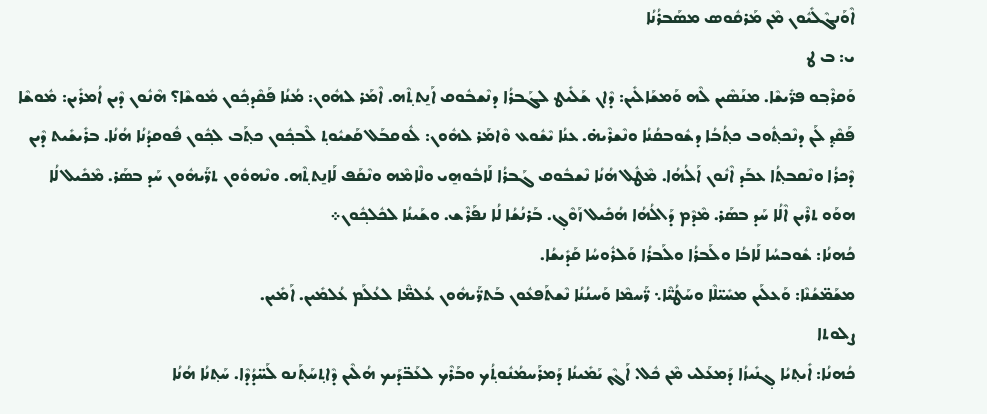ܐܶܘܰܢܓܶܠܺܝܽܘܢ ܡܶܢ ܡܰܪܩܽܘܣ ܡܣܰܒܪܳܢܳܐ
ܝ: ܒ ܛ
ܘܰܩܪܶܒ݂ܘ ܦܪ̈ܺܝܫܶܐ. ܡܢܰܣܶܝܢ ܠܶܗ ܘܰܡܫܰܐܠܺܝܢ: ܕܶܐܢ ܫܰܠܺܝܛ ܠܓܰܒܪܳܐ ܕܢܶܫܒܽܘܩ ܐܰܢ̱ܬܬ݂ܶܗ. ܐܶܡܰܪ ܠܗܽܘܢ: ܡܳܢܳܐ ܦܰܩܶܕܟ݂ܽܘܢ ܡܽܘܫܶܐ؟ ܗܶܢܽܘܢ ܕܶܝܢ ܐܳܡܪܺܝܢ: ܡܽܘܫܶܐ ܦܰܩܶܕ݂ ܠܰܢ ܕܢܶܟܬ݂ܽܘܒ ܟܬ݂ܳܒܳܐ ܕܫܽܘܒܩܳܢܳܐ ܘܢܶܫܪܶܝܗ̇. ܥܢܳܐ ܝܶܫܽܘܥ ܘܶܐܡܰܪ ܠܗܽܘܢ: ܠܽܘܩܒܰܠ ܩܰܫܝܽܘܬ݂ ܠܶܒܟ݂ܽܘܢ ܟܬ݂ܰܒ ܠܟ݂ܽܘܢ ܦܽܘܩܕܳܢܳܐ ܗܳܢܳܐ. ܒܪܺܝܫܺܝܬ ܕܶܝܢ ܕܶܟܪܳܐ ܘܢܶܩܒܬ݂ܳܐ ܥܒܰܕ ܐܶܢܽܘܢ ܐܰܠܳܗܳܐ. ܡܶܛܽܠ ܗܳܢܳܐ ܢܶܫܒܽܘܩ ܓܰܒܪܳܐ ܠܰܐܒܽܘܗ̱ܝ ܘܠܶܐܡܶܗ ܘܢܶܩܰܦ ܠܰܐܢ̱ܬܬ݂ܶܗ. ܘܢܶܗܘܽܘܢ ܬܪ̈ܰܝܗܽܘܢ ܚܰܕ ܒܣܰܪ. ܡܶܟܺܝܠ ܠܳܐ ܗܘܰܘ ܬܪܶܝܢ ܐܶܠܳܐ ܚܰܕ ܒܣܰܪ. ܡܶܕܶܡ ܕܰܐܠܳܗܳܐ ܗܳܟܺܝܠ ܙܰܘܶܓ݂. ܒܰܪܢܳܫܳܐ ܠܳܐ ܢܦܰܪܶܫ. ܘܫܰܝܢܳܐ ܠܟܽܠܟ݂ܽܘܢ܀
ܟܳܗܢܳܐ: ܫܽܘܒܚܳܐ ܠܰܐܒܳܐ ܘܠܰܒܪܳܐ ܘܠܰܒܪܳܐ ܘܰܠܪܽܘܚܳܐ ܩܰܕܺܝܫܳܐ.
ܡܫܰܡ̈ܫܳܢܶܐ: ܘܰܥܠܰܝܢ ܡܚܺܝ̈ܠܶܐ ܘܚܰܛܳܝ̈ܶܐ܆ ܪ̈ܰܚܡܶܐ ܘܰܚܢܳܢܳܐ ܢܶܫܬܰܦܥܽܘܢ ܒܰܬܪ̈ܰܝܗܽܘܢ ܥܳܠܡ̈ܶܐ ܠܥܳܠܰܡ ܥܳܠܡܺܝܢ. ܐܰܡܺܝܢ.
ܨܠܘܬܐ
ܟܳܗܢܳܐ: ܐܺܝܬ݂ܝܳܐ ܓ݂ܢܺܝܙܳܐ ܕܰܡܥܰܠܝ ܡܶܢ ܟܽܠ. ܐܰܓܶܢ ܝܰܡܺܝܢܳܐ ܕܰܡܪܰܚܡܳܢܽܘܬ݂ܳܟ ܘܒܰܪܶܟ ܠܥܰܒ̈ܕܰܝܟ ܗܳܠܶܝܢ ܕܶܐܬ݂ܚܰܬ݂ܰܢܘ ܠܰܚ̈ܕܳܕܶܐ. ܚܰܬ݂ܢܳܐ ܗܳܢܳܐ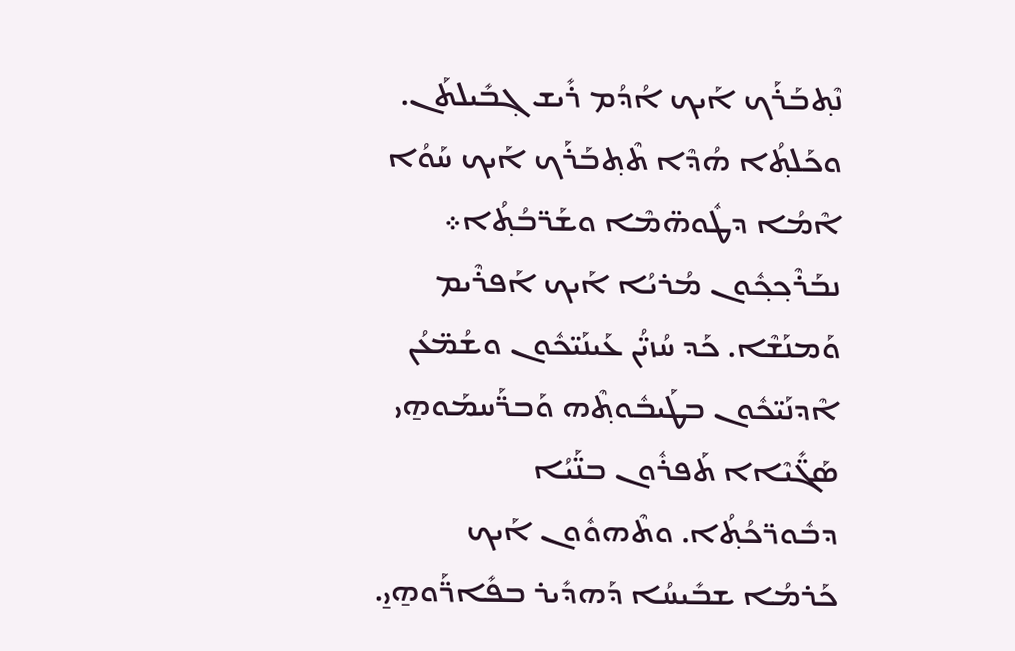ܢܶܬ݂ܒܰܪܰܟ ܐܰܝܟ ܐܳܕܳܡ ܪܺܝܫ ܓ݂ܒܺܝܠܬܰܢ. ܘܟܰܠܬ݂ܳܐ ܗܳܕܶܐ ܬܶܬ݂ܒܰܪܰܟ ܐܰܝܟ ܚܰܘܳܐ ܐܶܡܳܐ ܕܛܽܘܗ̈ܡܶܐ ܘܫܰܪ̈ܒܳܬ݂ܳܐ܀
ܢܒܰܪܶܟ݂ܟ݂ܽܘܢ ܡܳܪܝܳܐ ܐܰܝܟ ܐܰܦܪܶܝܡ ܘܰܡܢܰܫܶܐ. ܟܰܕ ܚܳܙܝ̈ܳܢ ܥܰܝܢܰܝ̈ܟܽܘܢ ܘܫܳܡ̈ܥܳܢ ܐܶܕܢܰܝ̈ܟܽܘܢ ܒܛܰܝܒܽܘܬ݂ܶܗ ܘܰܒܪ̈ܰܚܡܰܘܗ̱ܝ ܣܰܓ̈ܺܝܶܐܐ ܬܰܦܪܽܘܢ ܒܢ̈ܰܝܳܐ ܕܒܽܘܪ̈ܟܳܬ݂ܳܐ. ܘܬܶܗܘܽܘܢ ܐܰܝܟ ܟܰܪܡܳܐ ܫܒܺܝܚܳܐ ܕܰܗܕܺܝܪ ܒܦܺܐܪ̈ܰܘܗ̱ܝ̱.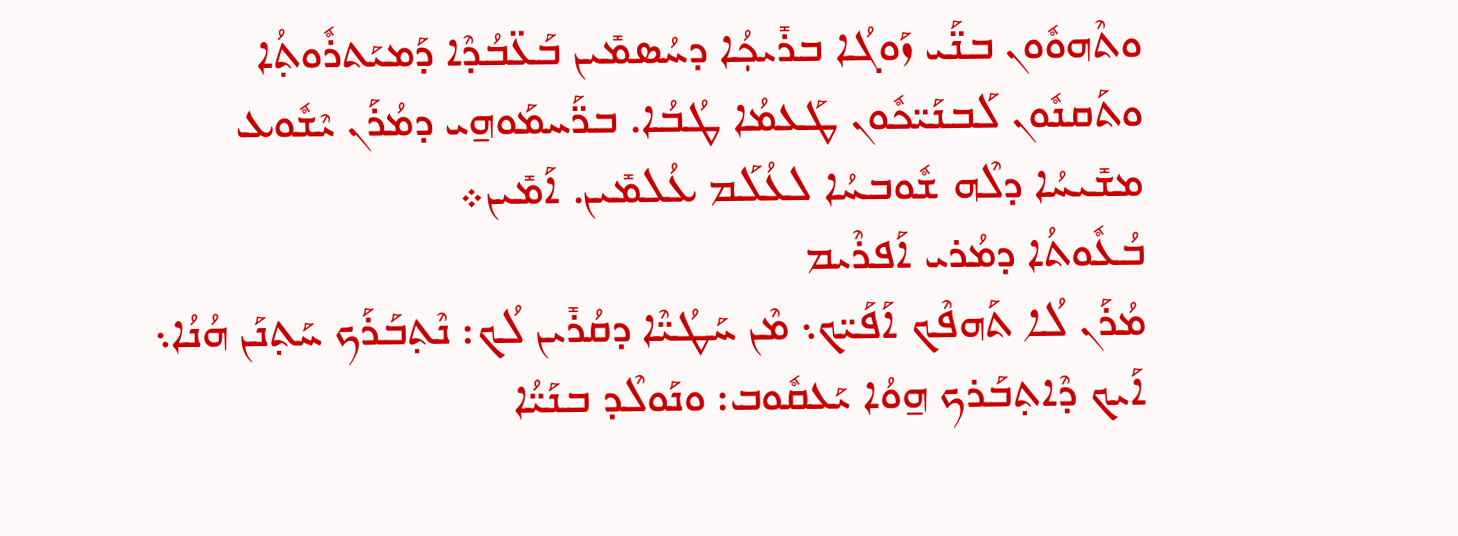ܘܬܶܗܘܽܘܢ ܒܢ̈ܰܝ ܙܰܘܓܳܐ ܒܪܺܝܟ݂ܳܐ ܕܚܳܣܡܺܝܢ ܒܰܥ̈ܒܳܕܶܐ ܕܰܡܝܰܬܪܽܘܬ݂ܳܐ ܘܬܰܩܢܽܘܢ ܠܰܒܢܰܝ̈ܟܽܘܢ ܛܰܥܡܳܐ ܛܳܒܳܐ. ܒܪ̈ܰܚܡܰܘܗ̱ܝ ܕܡܳܪܰܢ ܝܶܫܽܘܥ ܡܫܺܝܚܳܐ ܕܠܶܗ ܫܽܘܒܚܳܐ ܠܥܳܠܰܡ ܥܳܠܡܺܝܢ. ܐܰܡܺܝܢ܀
ܒܳܥܽܘܬܳܐ ܕܡܳܪܝ ܐܰܦܪܶܝܡ
ܡܳܪܰܢ ܠܳܐ ܬܰܗܦܶܟ ܐܰܦܰܝ̈ܟ܆ ܡܶܢ ܚܰܛܳܝ̈ܶܐ ܕܩܳܪܺܝܢ ܠܳܟ: ܢܶܬ݂ܒܰܪܰܟ ܚܰܬ݂ܢܰܢ ܗܳܢܳܐ܆ ܐܰܝܟ ܕܶܐܬ݂ܒܰܪܟ ܗ̱ܘܳܐ ܝܰܥܩܽܘܒ: ܘܢܰܘܠܶܕ ܒܢܰܝ̈ܳܐ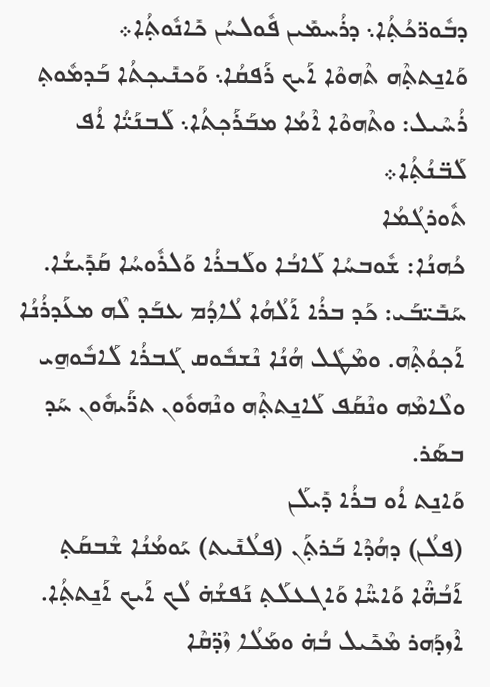ܕܒܽܘܪ̈ܟܳܬ݂ܳܐ܆ ܕܪܳܚܡܺܝܢ ܦܽܘܠܚܳܢ ܟܺܐܢܽܘܬ݂ܳܐ܀
ܘܰܐܢ̱ܬܬ݂ܶܗ ܬܶܗܘܶܐ ܐܰܝܟ ܪܰܦܩܳܐ܆ ܘܰܟܢܺܝܟ݂ܬܳܐ ܒܰܕܡܽܘܬ݂ ܪܳܚܶܝܠ: ܘܬܶܗܘܶܐ ܐܶܡܳܐ ܡܒܰܪܰܟ݂ܬܳܐ܆ ܠܰܒܢܰܝ̈ܳܐ ܐܳܦ ܠܰܒ̈ܢܳܬ݂ܳܐ܀
ܬܽܘܪܓܳܡܳܐ
ܟܳܗܢܳܐ: ܫܽܘܒܚܳܐ ܠܰܐܒܳܐ ܘܠܰܒܪܳܐ ܘܰܠܪܽܘܚܳܐ ܩܰܕܺܝܫܳܐ.
ܚܰܒܺܝ̈ܒܰܝ: ܟܰܕ ܒܪܳܐ ܐܰܠܳܗܳܐ ܠܳܐܕܳܡ ܥܒܰܕ ܠܶܗ ܡܥܰܕܪܳܢܳܐ ܐܰܟ݂ܘܳܬ݂ܶܗ. ܘܡܶܛܽܠ ܗܳܢܳܐ ܢܶܫܒܽܘܩ ܓܰܒܪܳܐ ܠܰܐܒܽܘܗ̱ܝ ܘܠܶܐܡܶܗ ܘܢܶܩܰܦ ܠܰܐܢ̱ܬܬ݂ܶܗ ܘܢܶܗܘܽܘܢ ܬܪ̈ܰܝܗܽܘܢ ܚܰܕ ܒܣܰܪ.
ܘܰܐܢ̱ܬ ܐܳܘ ܒܪܳܐ ܕܺܝܠܰܢ
(ܦܠܳܢ) ܕܗܳܕܶܐ ܒܰܪܬ݂ܰܢ (ܦܠܳܢܺܝܬ) ܝܰܘܡܳܢܳܐ ܫܶܒܩܰܬ݂ ܐܰܒܳܗ̈ܶܐ ܘܰܐܚ̈ܶܐ ܘܰܐܓܥܠܰܬ݂ ܢܰܦܫܳܗ̇ ܠܳܟ ܐܰܝܟ ܐܰܢ̱ܬܬ݂ܳܐ. ܐܶܙܕܰܗܪ ܡܶܟܺܝܠ ܒܳܗ̇ ܘܡܰܠܳܐ ܙܶܕ̈ܩܶܐ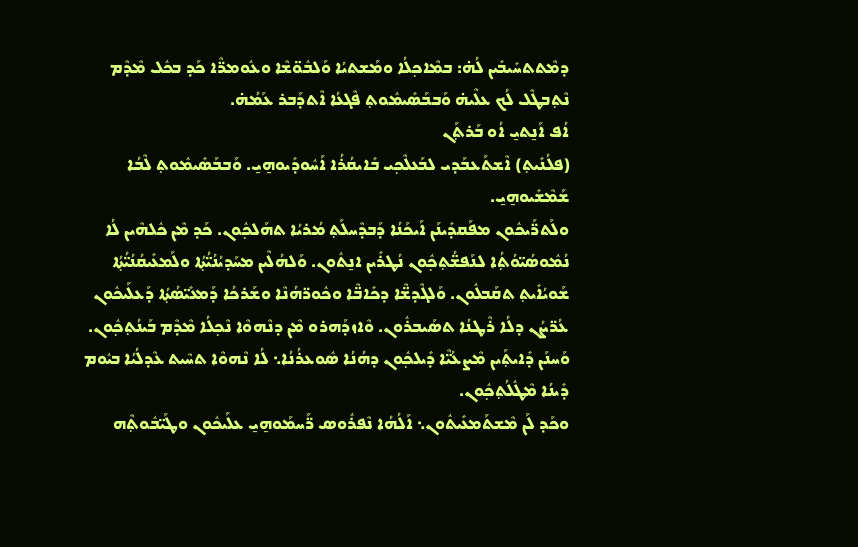ܕܡܶܬܬܚܺܝܒܺܝܢ ܠܳܗ̇: ܒܡܶܐܟ݂ܠܳܐ ܘܡܰܫܬܝܳܐ ܘܰܠܒܽܘ̈ܫܶܐ ܘܥܽܘܡܪ̈ܶܐ ܟܰܕ ܒܟܽܠ ܡܶܕܶܡ ܢܶܬ݂ܒܛܶܠ ܠܳܟ ܥܠܶܝܗ̇ ܘܰܒܒܰܣܺܝܡܽܘܬ݂ ܦܶܓܥܳܐ ܐܶܬܕܰܒܪ ܥܰܡܳܗ̇.
ܐܳܦ ܐܰܢ̱ܬܝ̱ ܐܳܘ ܒܰܪܬ݂ܰܢ
(ܦܠܳܢܺܝܬ݂) ܐܶܫܬܰܥܒܰܕܝ ܠܒܰܥܠܶܟ݂ܝ ܒܺܐܝܩܳܪܳܐ ܐܰܚܽܘܕܺܝܘܗ̱ܝ̱. ܘܰܒܒܰܣܺܝܡܽܘܬ݂ ܠܶܒܳܐ ܫܰܡܶܫܺܝܘܗ̱ܝ̱.
ܘܠܰܬܪ̈ܰܝܟܽܘܢ ܡܦܰܩܕܺܝܢܰܢ ܐܰܝܟܰܢܳܐ ܕܰܒܕܶܚܠܰܬ݂ ܡܳܪܝܳܐ ܬܗܰܠܟ݂ܽܘܢ. ܟܰܕ ܡܶܢ ܟܽܠܗܶܝܢ ܠܳܐ ܢܳܡܽܘܣܳܝ̈ܘܳܬ݂ܳܐ ܠܢܰܦܫ̈ܳܬ݂ܟ݂ܽܘܢ ܢܳܛܪܺܝܢ ܐܢ̱ܬܽܘܢ. ܘܰܠܗܳܠܶܝܢ ܡܚܰܕܝܳܢܳܝ̈ܳܬ݂ܳܐ ܘܠܰܡܥܺܝܩܳܢܳܝ̈ܳܬ݂ܳܐ ܫܰܘܝܳܐܺܝܬ݂ ܬܩܰܒܠܽܘܢ. ܘܰܠܓܶܕܫ̈ܶܐ ܕܟܺܐܒ̈ܶܐ ܘܟܽܘܪ̈ܗܳܢܶܐ ܘܫܰܪܟܳܐ ܕܰܡܥܺܝ̈ܣܳܬ݂ܳܐ ܕܰܥܠܰܝܟܽܘܢ ܥܳܪ̈ܨܳܢ ܕܠܳܐ ܪܶܛܢܳܐ ܬܣܰܝܒܪܽܘܢ. ܘܶܐܙܕܰܗܪܘ ܡܶܢ ܕܢܶܗܘܶܐ ܢܶܟ݂ܠܳܐ ܡܶܕܶܡ ܒܰܝܢܳܬ݂ܟ݂ܽܘܢ.
ܘܰܚܢܰܢ ܕܺܐܝܬ݂ܰܝܢ ܡܶܨܥܳܝ̈ܶܐ ܕܺܝܠܟ݂ܽܘܢ ܕܗܳܢܳܐ ܣܽܘܥܪܳܢܳܐ܆ ܠܳܐ ܢܶܗܘܶܐ ܬܚܶܝܬ ܥܶܕܠܳܝܳܐ ܒܝܽܘܡ ܕܺܝܢܳܐ ܡܶܛܽܠܳܬ݂ܟ݂ܽܘܢ.
ܘܟܰܕ ܠܰܢ ܡܶܫܬܰܡܥܺܝܬܽܘܢ܆ ܐܰܠܳܗܳܐ ܢܶܦܪܽܘܣ ܪ̈ܰܚܡܰܘܗ̱ܝ̱ ܥܠܰܝܟܽܘܢ ܘܛܰܝ̈ܒܽܘܬ݂ܶܗ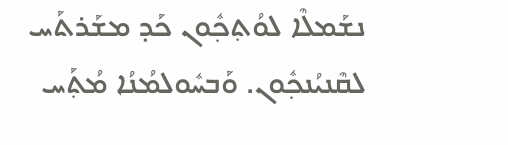ܢܫܰܡܠܶܐ ܠܘܳܬ݂ܟ݂ܽܘܢ ܟܰܕ ܡܫܰܪܬܰܚ ܠܩܶܢܝܳܢܟ݂ܽܘܢ. ܘܰܒܚܽܘܠܡܳܢܳܐ ܡܳܬ݂ܰܚ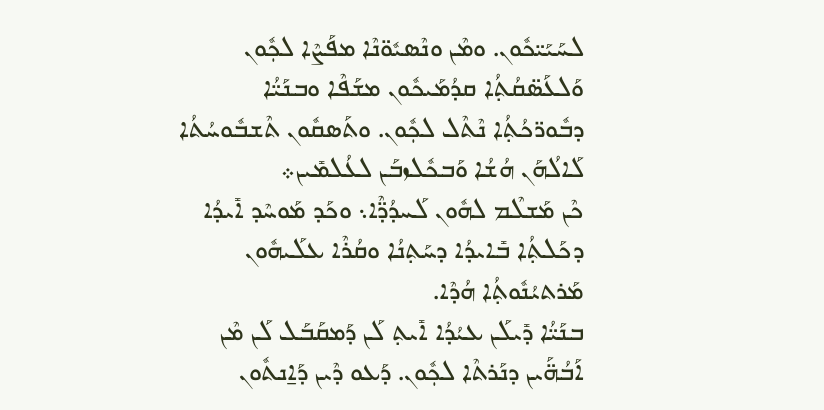ܠܚܰܝܰܝ̈ܟܽܘܢ. ܘܡܶܢ ܘܢܶܣܝܽܘ̈ܢܶܐ ܡܦܰܨܶܐ ܠܟ݂ܽܘܢ ܘܰܠܥܰܣ̈ܩܳܬ݂ܳܐ ܩܕܳܡܰܝܟܽܘܢ ܡܫܰܦܶܐ ܘܒܢܰܝ̈ܳܐ ܕܒܽܘܪ̈ܟܳܬ݂ܳܐ ܢܶܬܶܠ ܠܟ݂ܽܘܢ. ܘܬܰܣܩܽܘܢ ܬܶܫܒܽܘܚܳܬܳܐ ܠܰܐܠܳܗܰܢ ܗܳܫܳܐ ܘܰܒܟܽܠܙܒܰܢ ܠܥܳܠܡܺܝܢ܀
ܟܶܢ ܡܰܫܠܶܡ ܠܗܽܘܢ ܠܰܚܕܳܕ̈ܶܐ܆ ܘܟܰܕ ܡܰܘܚܶܕ ܐܺܝܕܳܐ ܕܟܰܠܬ݂ܳܐ ܒܺܐܝܕܳܐ ܕܚܰܬ݂ܢܳܐ ܘܩܳܪܶܐ ܥܠܰܝܗܽܘܢ ܡܰܪܬܝܳܢܽܘܬ݂ܳܐ ܗܳܕܶܐ.
ܒܢܰܝ̈ܳܐ ܕܺܝܠܰܢ ܥܝܳܕܳܐ ܐܺܝܬ݂ ܠܰܢ ܕܰܡܩܰܒܰܠ ܠܰܢ ܡܶܢ ܐܰܒܳܗ̈ܰܝܢ ܕܢܰܪܬܶܐ ܠܟ݂ܽܘܢ. ܕܰܥܘ ܕܶܝܢ ܕܰܐ̱ܢܬܽܘܢ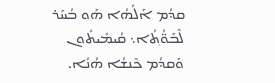ܩܕܳܡ ܐܰܠܳܗܳܐ ܗܰܘ ܒܳܚܰܪ ܠܶܒܰܘ̈ܳܬ݂ܳܐ܆ ܩܳܝܡܺܝܬܽܘܢ ܘܰܩܕܳܡ ܟܶܢܫܳܐ ܗܳܢܳܐ.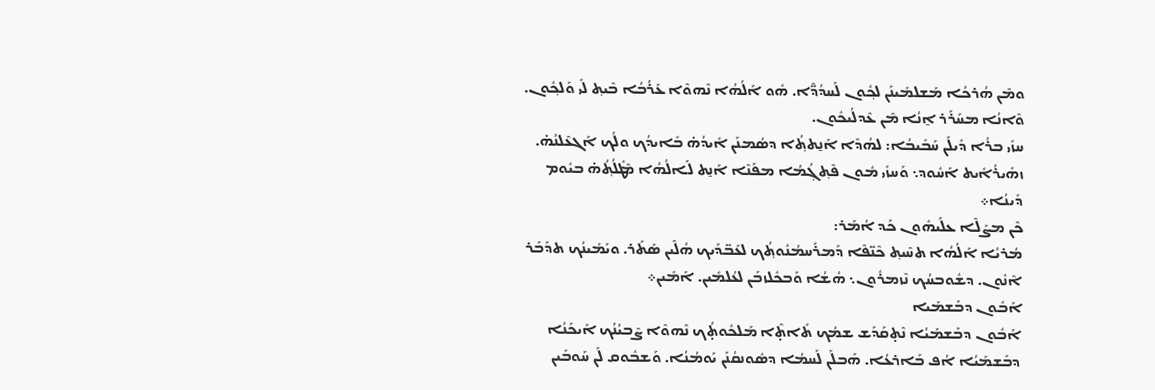ܘܡܶܢ ܗܳܪܟܳܐ ܡܰܫܠܡܺܝܢܰܢ ܠܟ݂ܽܘܢ ܠܰܚܕܳܕ̈ܶܐ. ܗܽܘ ܐܰܠܳܗܳܐ ܢܶܗܘܶܐ ܥܰܪܳܒܳܐ ܒܶܝܬ݂ ܠܺܝ ܘܰܠܟ݂ܽܘܢ. ܘܶܐܢܳܐ ܡܚܰܪܰܪ ܐ̱ܢܳܐ ܡܶܢ ܥܶܕܠܳܝܟܽܘܢ.
ܚܙܺܝ ܒܪܳܐ ܕܺܝܠܰܢ ܚܰܒܺܝܒܳܐ: ܠܗܳܕܶܐ ܐܰܢ̱ܬܬ݂ܳܐ ܕܣܳܡܢܰܢ ܐܺܝܕܳܗ̇ ܒܺܐܝܕܳܟ ܘܠܳܟ ܐܰܓܥܶܠܢܳܗ̇. ܙܗܺܝܪܳܐܺܝܬ ܐܰܚܽܘܕ܆ ܘܰܚܙܺܝ ܡܽܘܢ ܦܶܬ݂ܓ݂ܳܡܳܐ ܡܦܰܢܶܐ ܐܰܢ̱ܬ ܠܰܐܠܳܗܳܐ ܡܶܛܽܠܳܬ݂ܳܗ̇ ܒܝܽܘܡ ܕܺܝܢܳܐ܀
ܟܶܢ ܡܨܰܠܶܐ ܥܠܰܝܗܽܘܢ ܟܰܕ ܐܳܡܰܪ:
ܡܳܪܝܳܐ ܐܰܠܳܗܳܐ ܬܚܶܝܬ݂ ܟܶܢ̈ܦܶܐ ܕܰܡܪܰܚܡܳܢܽܘܬ݂ܳܟ ܠܥܰܒ̈ܕܰܝܟ ܗܳܠܶܝܢ ܣܰܬܰܪ. ܘܝܰܡܺܝܢܳܟ ܬܕܰܒܰܪ ܐܶܢܽܘܢ. ܕܫܽܘܒܚܳܟ ܢܶܙܡܪܽܘܢ܆ ܗܳܫܳܐ ܘܰܒܟܽܠܙܒܰܢ ܠܥܳܠܡܺܝܢ. ܐܰܡܺܝܢ܀
ܐܰܒܽܘܢ ܕܒܰܫܡܰܝܐ
ܐܰܒܽܘܢ ܕܒܰܫܡܰܝܳܐ ܢܶܬ̣ܩܰܕܰܫ ܫܡܳܟ ܬܺܐܬ̣ܶܐ ܡܰܠܟܽܘܬ̣ܳܟ ܢܶܗܘܶܐ ܨܶܒܝܳܢܳܟ ܐܰܝܟܰܢܳܐ ܕܒܰܫܡܰܝܳܐ ܐܳܦ ܒܰܐܪܥܳܐ. ܗܰܒܠܰܢ ܠܰܚܡܳܐ ܕܣܽܘܢܩܳܢܰܢ ܝܰܘܡܳܢܳܐ. ܘܰܫܒܽܘܩ ܠܰܢ ܚܰܘܒܰܝܢ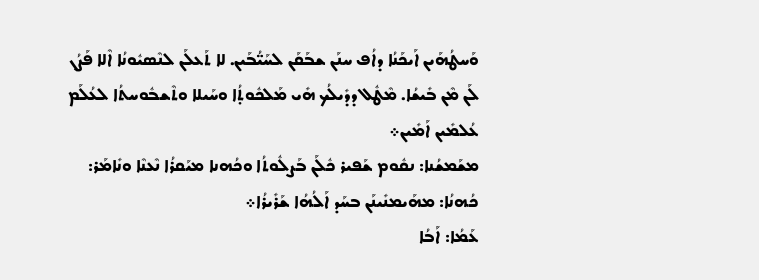ܘܰܚܛܳܗܰܝܢ ܐܰܝܟܰܢܳܐ ܕܐܳܦ ܚܢܰܢ ܫܒܰܩܰܢ ܠܚܰܝ̈ܳܒܰܝܢ. ܠܐ ܬܰܥܠܰܢ ܠܢܶܣܝܽܘܢܳܐ ܐܶܠܐ ܦܰܨܳܢ ܠܰܢ ܡܶܢ ܒܺܝܫܳܐ. ܡܶܛܽܠ ܕܕܺܝܠܳܟ ܗܺܝ ܡܰܠܟܽܘܬ̣ܳܐ ܘܚܰܝܠܐ ܘܬܶܫܒܽܘܚܬܳܐ ܠܥܳܠܰܡ ܥܳܠܡܺܝܢ ܐܰܡܺܝܢ܀
ܡܫܰܡܫܳܢܐ: ܢܩܽܘܡ ܫܰܦܝܪ ܟܽܠܰܢ ܒܰܨܠܽܘܬܳܐ ܘܟܳܗܢܐ ܡܝܰܩܪܳܐ ܢܶܥܢܶܐ ܘܢܺܐܡܰܪ:
ܟܳܗܢܳܐ: ܡܗܰܝܡܢܺܝܢܰܢ ܒܚܰܕ ܐܰ‌ܠܳܗܳܐ ܫܰܪܺܝܪܳܐ܀
ܥܰܡܳܐ: ܐܰܒܳܐ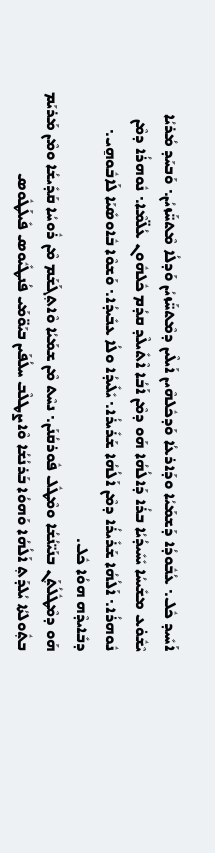ܐܰܚܺܝܕ ܟܽܠ܆ ܥܳܒܽܘܕܳܐ ܕܰܫܡܰܝܳܐ ܘܕܰܐܪܥܳܐ ܘܰܕܟܽܠܗܶܝܢ ܐܰܝܠܶܝܢ ܕܡܶܬܚ̈ܰܙܝܳܢ ܘܰܕܠܳܐ ܡܶܬܚ̈ܰܙܝܳܢ܆ ܘܰܒܚܰܕ ܡܳܪܝܳܐ ܝܶܫܽܘ̇ܥ ܡܫܺܝܚܳܐ ܝܺܚܺܝܕܳܝܳܐ ܒܪܳܐ ܕܰܐܠܳܗܳܐ ܗܰܘ ܕܡܶܢ ܐܰܒܳܐ ܐܶܬܺܝܠܶܕ ܩܕܳܡ ܟܽܠܗܽܘܢ ܥܳܠ̈ܡܶܐ܆ ܢܽܘܗܪܳܐ ܕܡܶܢ ܢܽܘܗܪܳܐ܆ ܐܰ‌ܠܳܗܳܐ ܫܰܪܺܝܪܳܐ ܕܡܶܢ ܐܰ‌ܠܳܗܳܐ ܫܰܪܺܝܪܳܐ܆ ܝܺܠܺܝܕܳܐ ܘܠܳܐ ܥܒܺܝܕܳܐ܆ ܘܰܫܘܶܐ ܒܽܐܘܣܺܝܰܐ ܠܰܐܒܽܘܗ̱ܝ܆ ܕܒܺܐܝܕܶܗ ܗܘܳܐ ܟܽܠ.
ܗܰܘ ܕܡܶܛܽܠܳܬ݂ܰܢ ܒܢܰܝ̈ܢܳܫܳܐ ܘܡܶܛܽܠ ܦܽܘܪܩܳܢܰܢ܆ ܢܚܶܬ ܡܶܢ ܫܡܰܝܳܐ ܘܶܐܬ݂ܓܰܫܰܡ ܡܶܢ ܪܽܘܚܳܐ ܩܰܕܺܝܫܳܐ ܘܡܶܢ ܡܰܪܝܰܡ ܒܬ݂ܽܘܠܬܳܐ ܝܳܠܕܰܬ݂ ܐܰ‌ܠܳܗܳܐ ܘܰܗܘܳܐ ܒܰܪܢܳܫܳܐ ܘܶܐܨܛܠܶܒ ܚܠܳܦܰܝܢ ܒܝܰܘ̈ܡܰܝ ܦܳܢܛܺܝܽܘܣ ܦܺܝܠܰܛܽܘܣ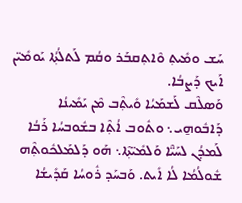ܚܰܫ ܘܡܺܝܬ݂ ܘܶܐܬ݂ܩܒܰܪ ܘܩܳܡ ܠܰܬܠܳܬ݂ܳܐ ܝܰܘܡܺܝ̈ܢ ܐܰܝܟ ܕܰܨܒܳܐ.
ܘܰܣܠܶܩ ܠܰܫܡܰܝܳܐ ܘܺܝܬ݂ܶܒ ܡܶܢ ܝܰܡܺܝܢܳܐ ܕܰܐܒܽܘܗ̱ܝ܆ ܘܬܽܘܒ ܐܳܬ݂ܶܐ ܒܫܽܘܒܚܳܐ ܪܰܒܳܐ ܠܰܡܕܳܢ ܠܚܰܝ̈ܶܐ ܘܰܠܡܺܝ̈ܬ݂ܶܐ܆ ܗܰܘ ܕܰܠܡܰܠܟܽܘܬ݂ܶܗ ܫܽܘܠܳܡܳܐ ܠܳܐ ܐܺܝܬ. ܘܰܒܚܰܕ ܪܽܘܚܳܐ ܩܰܕܺܝܫܳܐ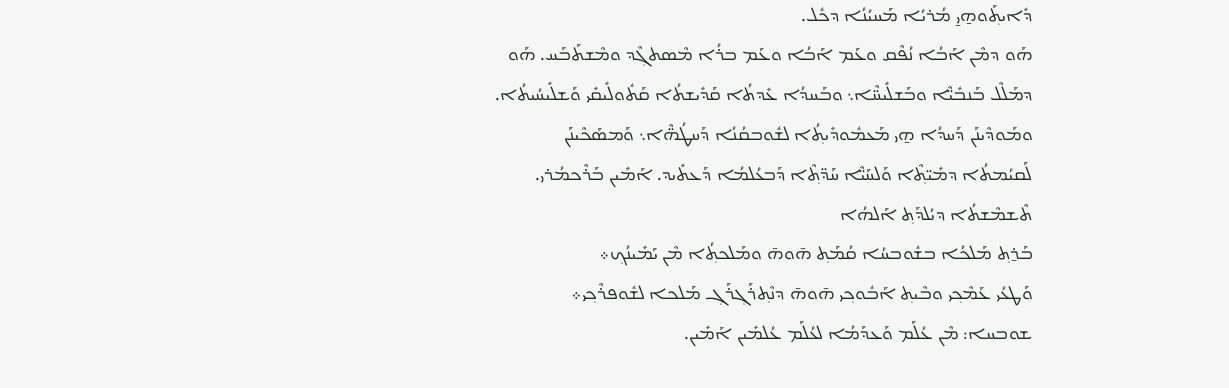ܕܺܐܝܬ݂ܰܘܗ̱ܝ̱ ܡܳܪܝܳܐ ܡܰܚܝܳܢܳܐ ܕܟܽܠ.
ܗܰܘ ܕܡܶܢ ܐܰܒܳܐ ܢܳܦܶܩ ܘܥܰܡ ܐܰܒܳܐ ܘܥܰܡ ܒܪܳܐ ܡܶܣܬܓ݂ܶܕ ܘܡܶܫܬܰܒܰܚ. ܗܰܘ ܕܡܰܠܶܠ ܒܰܢܒܺܝ̈ܶܐ ܘܒܰܫܠܺܝܚ̈ܶܐ܆ ܘܒܰܚܕܳܐ ܥܺܕܬܳܐ ܩܰܕܺܝܫܬܳܐ ܩܰܬܽܘܠܺܝܩܺܝ ܘܰܫܠܺܝܚܳܝܬܳܐ. ܘܡܰܘܕܶܝܢܰܢ ܕܰܚܕܳܐ ܗ̱ܝ ܡܰܥܡܽܘܕܺܝܬ݂ܳܐ ܠܫܽܘܒܩܳܢܳܐ ܕܰܚܛܳܗ̈ܶܐ܆ ܘܰܡܣܰܟܶܝܢܰܢ ܠܰܩܝܳܡܬܳܐ ܕܡܺܝ̈ܬ݂ܶܐ ܘܰܠܚܰܝ̈ܶܐ ܚܰܕ̈ܬ݂ܶܐ ܕܰܒܥܳܠܡܳܐ ܕܰܥܬܺܝܕ. ܐܰܡܺܝܢ ܒܰܪܶܟܡܳܪܝ.
ܬܶܫܡܶܫܬܳܐ ܕܝܳܠܕܰܬ݂ ܐܰܠܗܳܐ
ܒܰܪ̱ܬ݂ ܡܰܠܟܳܐ ܒܫܽܘܒܚܳܐ ܩܳܡܰܬ݂ ܗ̄ܘܗ̄ ܘܡܰܠܟܬ݂ܳܐ ܡܶܢ ܝܰܡܺܝܢܳܟ݂܀
ܘܰܛܥܳܝ ܥܰܡܶܟ݂ܝ ܘܒܶܝܬ݂ ܐܰܒܽܘܟ݂ܝ ܗ̄ܘܗ̄ ܕܢܶܬ݂ܪܰܓ݂ܪܰܓ݂ ܡܰܠܟܐ ܠܫܽܘܦܪܶܟ݂ܝ܀
ܫܘܒܚܐ: ܡܶܢ ܥܳܠܰܡ ܘܰܥܕܰܡܳܐ ܠܥܳܠܰܡ ܥܳܠܡܺܝܢ ܐܰܡܺܝܢ.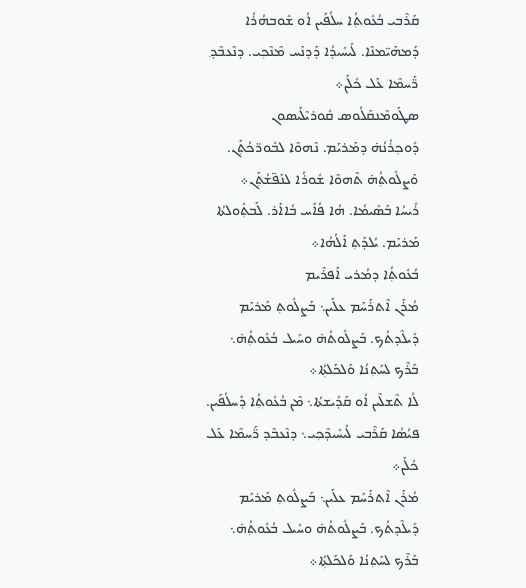ܩܰܪܶܒܝ ܒܳܥܽܘܬ݂ܳܐ ܚܠܳܦܰܝܢ ܐܳܘ ܫܽܘܒܗܳܪܳܐ ܕܰܡܗܰܝ̈ܡܢܶܐ. ܠܺܝܚܺܝܕܳܐ ܕܰܕܢܰܚ ܡܶܢܶܟ݂ܝ. ܕܢܶܥܒܶܕ݂ ܪ̈ܰܚܡܶܐ ܥܰܠ ܟܽܠܰܢ܀
ܣܛܰܘܡܶܢܩܰܠܳܘܣ ܩܽܘܪܝܶܠܰܝܣܘܢ
ܕܽܘܟ݂ܪܳܢܳܗ̇ ܕܡܰܪܝܰܡ. ܢܶܗܘܶܐ ܠܒܽܘܪ̈ܟܳܬ݂ܰܢ. ܘܰܨܠܽܘܬ݂ܳܗ̇ ܬܶܗܘܶܐ ܫܽܘܪܳܐ ܠܢܰܦ̈ܫܳܬ݂ܰܢ܀
ܪܺܝܚܳܐ ܒܰܣܺܝܡܳܐ. ܗܳܐ ܦܳܐܰܚ ܒܳܐܐܰܪ. ܠܰܒܬ݂ܽܘܠܬܳܐ ܡܰܪܝܰܡ. ܝܳܠܕܰܬ݂ ܐܰܠܳܗܳܐ܀
ܒܳܥܽܘܬ݂ܳܐ ܕܡܳܪܝ ܐܰܦܪܶܝܡ
ܡܳܪܰܢ ܐܶܬܪܰܚܰܡ ܥܠܰܝܢ܆ ܒܰܨܠܽܘܬ݂ ܡܰܪܝܰܡ ܕܺܝܠܶܕܬܳܟ. ܒܰܨܠܽܘܬܳܗ̇ ܘܚܺܝܠ ܒܳܥܽܘܬ݂ܳܗ̇܆ ܒܰܪܶܟ ܠܚܰܬ݂ܢܳܐ ܘܰܠܟܰܠܬ݂ܳܐ܀
ܠܳܐ ܬܶܫܠܶܝܢ ܐܳܘ ܩܰܕܺܝܫܬܳܐ܆ ܡܶܢ ܒܳܥܽܘܬ݂ܳܐ ܕܰܚܠܳܦܰܝܢ. ܦܝܳܣܳܐ ܩܰܪܶܒܝ ܠܺܝܚܺܝܕܶܟ݂ܝ܆ ܕܢܶܥܒܶܕ ܪ̈ܰܚܡܶܐ ܥܰܠ ܟܽܠܰܢ܀
ܡܳܪܰܢ ܐܶܬܪܰܚܰܡ ܥܠܰܝܢ܆ ܒܰܨܠܽܘܬ݂ ܡܰܪܝܰܡ ܕܺܝܠܶܕܬܳܟ. ܒܰܨܠܽܘܬܳܗ̇ ܘܚܺܝܠ ܒܳܥܽܘܬ݂ܳܗ̇܆ ܒܰܪܶܟ ܠܚܰܬ݂ܢܳܐ ܘܰܠܟܰܠܬ݂ܳܐ܀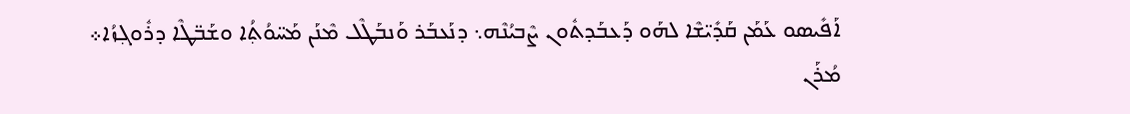ܐܰܦܺܝܣܘ ܥܰܡܰܢ ܩܰܕܺܝ̈ܫܶܐ ܠܗܰܘ ܕܰܥܒܰܕܬܽܘܢ ܨܶܒܝܳܢܶܗ܆ ܕܢܰܥܒܰܪ ܘܰܢܒܰܛܶܠ ܡܶܢܰܢ ܡܰܚ̈ܘܳܬ݂ܳܐ ܘܫܰܒ̈ܛܶܐ ܕܪܽܘܓ݂ܙܳܐ܀
ܡܳܪܰܢ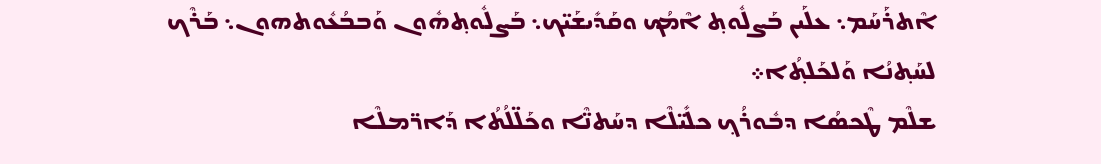ܐܶܬܪܰܚܰܡ܆ ܥܠܰܝܢ ܒܰܨܠܽܘܬ݂ ܐܶܡܳܟ ܘܩܰܕܺܝܫܰܝ̈ܟ܆ ܒܰܨܠܽܘܬ݂ܗܽܘܢ ܘܰܒܒܳܥܽܘܬܗܘܢ܆ ܒܰܪܶܟ ܠܚܰܬ݂ܢܳܐ ܘܰܠܟܰܠܬ݂ܳܐ܀
ܫܠܶܡ ܛܶܟܣܳܐ ܕܒܽܘܪܳܟ݂ ܟܠܺܝ̈ܠܶܐ ܕܚܰܬܢ̈ܶܐ ܘܟܰܠ̈ܠܳܬܳܐ ܕܰܐܪ̈ܡܠܶܐ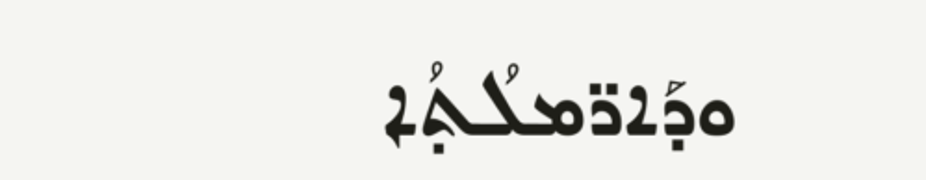ܘܕܰܐܪ̈ܡܠܳܬ݂ܳܐ